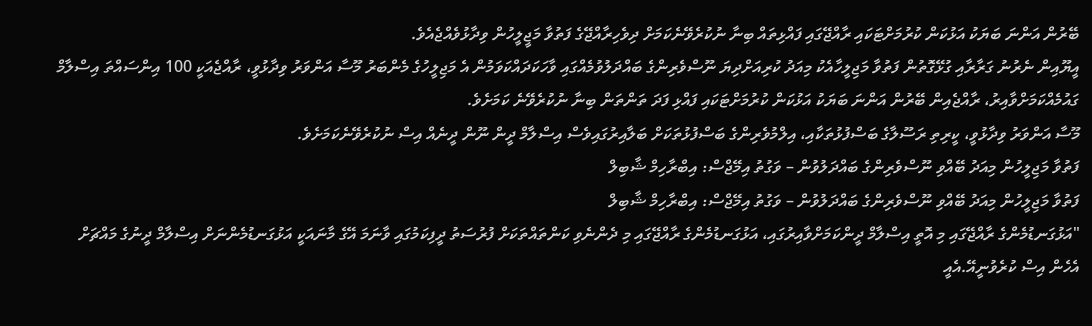ބޭރުން އަންނަ ބަޔަކު އަޅުކަން ކުރުމަށްޓަކައި ރާއްޖޭގައި ފައްޅިތައް ބިނާ ނުކުރެވޭނެކަމަށް ދިވެހިރާއްޖޭގެ ފަތުވާ މަޖީލީހުން ވިދާޅުވެއްޖެއެވެ.
އީޔޫއިން ނެރުނު ގަރާރާއި ގުޅޭގޮތުން ފަތުވާ މަޖިލީހާއެކު މިއަދު ކުރިއަށްދިޔަ ނޫސްވެރިންގެ ބައްދަލުވުމެއްގައި ވާހަކަދައްކަވަމުން އެ މަޖިލީހުގެ މެންބަރު މޫސާ އަންވަރު ވިދާޅުވީ، ރާއްޖެއަކީ 100 އިންސައްތަ އިސްލާމް ގައުމެއްކަމަށްވާއިރު، ރާއްޖެއިން ބޭރުން އަންނަ ބަޔަކު އަޅުކަން ކުރުމަށްޓަކައި ފައްޅި ފަދަ ތަންތަން ބިނާ ނުކުރެވޭނެ ކަމަށެވެ.
މޫސާ އަންވަރު ވިދާޅުވީ، ކީރިތި ރަސޫލާގެ ބަސްފުޅުތަކާއި، އިލްމުވެރިންގެ ބަސްފުޅުތަކަށް ބަލާއިރުގައިވެސް އިސްލާމް ދީން ނޫން ދީނެއް އިސް ނުކުރެވޭނެކަމަށެވެ.
ފަތުވާ މަޖިލީހުން މިއަދު ބޭއްވި ނޫސްވެރިންގެ ބައްދަލުވުން – ވަގުތު އިމޭޖްސް: އިބްރާހިމް ޝާބިލް
ފަތުވާ މަޖިލީހުން މިއަދު ބޭއްވި ނޫސްވެރިންގެ ބައްދަލުވުން – ވަގުތު އިމޭޖްސް: އިބްރާހިމް ޝާބިލް
"އަޅުގަނޑުމެންގެ ރާއްޖޭގައި މި އޮތީ އިސްލާމް ދީންކަމަށްވާއިރުގައި، އަޅުގަނޑުމެންގެ ރާއްޖޭގައި މި ދެންނެވި ކަންތައްތަކަށް ފުރުސަތު ދީފިކަމުގައި ވާނަމަ އޭގެ މާނައަކީ އަޅުގަނޑުމެންނަށް އިސްލާމް ދީނުގެ މައްޗަށް އެހެން އިސް ކުރެވުނީއޭ.އެއީ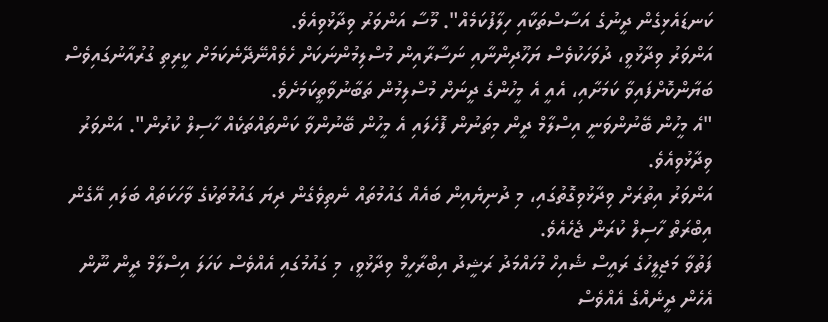ކަނޑައެޅިގެން ދީނުގެ އަސާސްތަކާއި ހިލާފުކަމެއް". މޫސާ އަންވަރު ވިދާޅުވިއެވެ.
އަންވަރު ވިދާޅުވީ، ދުވަހަކުވެސް ޔަހޫދިންނާއި ނަސާރާއިން މުސްލިމުންނަކަށް ހެވެއްނޭދޭނެކަމަށް ކީރިތި ގުރުއާނުގައިވެސް ބަޔާންކޮށްފައިވާ ކަމަށާއި، އެއީ އެ މީހުންގެ ދީނަށް މުސްލިމުން ތަބާނުވާތީކަމަށެވެ.
"އެ މީހުން ބޭނުންވަނީ އިސްލާމް ދީން މިތަނުން ފޮހެލައި އެ މީހުން ބޭނުންވާ ކަންތައްތަކެއް ހާސިލް ކުރުން". އަންވަރު ވިދާޅުވިއެވެ.
އަންވަރު އިތުރަށް ވިދާޅުވިގޮތުގައި، މި ދުނިޔެއިން ބައެއް ގައުމުތައް ނެތިވެގެން ދިޔަ ގައުމުތަކުގެ ވާހަކަތައް ބަލައި އޭގެން އިބްރަތް ހާސިލް ކުރަން ޖެހެއެވެ.
ފަތުވާ މަޖިލީހުގެ ރައީސް ޝެއިހް މުހައްމަދު ރަޝީދު އިބްރާހީމް ވިދާޅުވީ، މި ގައުމުގައި އެއްވެސް ކަހަލަ އިސްލާމް ދީން ނޫން އެހެން ދީނެއްގެ އެއްވެސް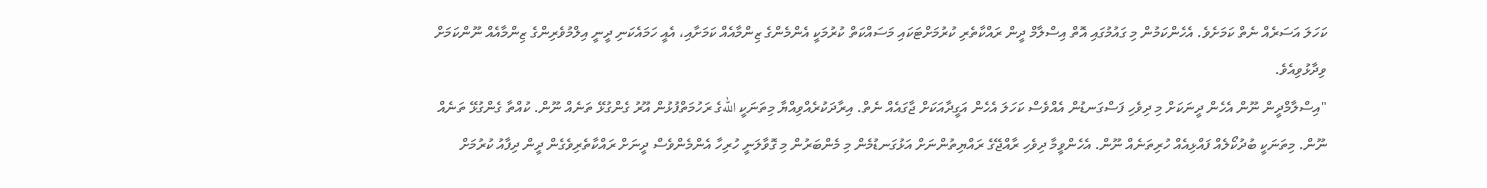ކަހަލަ އަސަރެއް ނެތް ކަމަށެވެ. އެހެންކަމުން މި ގައުމުގައި އޮތް އިސްލާމް ދީން ރައްކާތެރި ކުރުމަށްޓަކައި މަސައްކަތް ކުރުމަކީ އެންމެންގެ ޒިންމާއެއް ކަމަށާއި، އެއީ ހަމައެކަނި ދީނީ އިލްމުވެރިންގެ ޒިންމާއެއް ނޫންކަމަށް ވިދާޅުވިއެވެ.
"އިސްލާމްދީން ނޫން އެހެން ދީނަކަށް މި ދިވެހި ފަސްގަނޑުން އެއްވެސް ކަހަލަ އެހެން އަގީދާއަކަށް ޖާގައެއް ނެތް. އިރާދަކުރެއްވިއްޔާ މިތަނަކީ اللهގެ ރަހުމަތްފުޅުން އޫރު ގެންގުޅޭ ތަނެއް ނޫން. ކުއްތާ ގެންގުޅޭ ތަނެއް ނޫން. މިތަނަކީ ބުދުކޯލެއް ފައްޅިއެއް ހުރިތަނެއް ނޫން. އެހެންވީމާ ދިވެހި ރާއްޖޭގެ ރައްޔިތުންނަށް އަޅުގަނޑުމެން މި މެންބަރުން މި ގޮވާލަނީ ހުރިހާ އެންމެންވެސް ދީނަށް ރައްކާތެރިވެގެން ދީން ދިފާއު ކުރުމަށް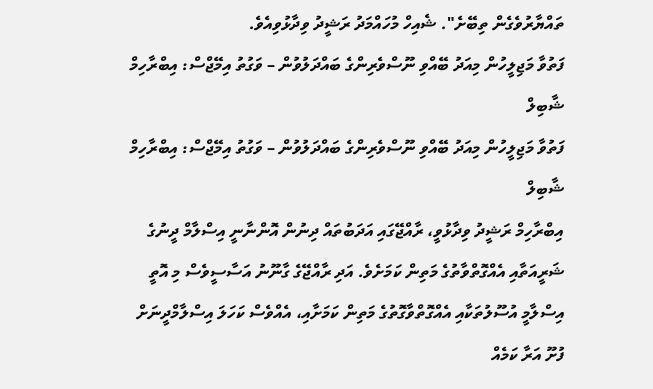ތައްޔާރުވެގެން ތިބޭށެ". ޝެއިހް މުހައްމަދު ރަޝީދު ވިދާޅުވިއެވެ.
ފަތުވާ މަޖިލީހުން މިއަދު ބޭއްވި ނޫސްވެރިންގެ ބައްދަލުވުން – ވަގުތު އިމޭޖްސް: އިބްރާހިމް ޝާބިލް
ފަތުވާ މަޖިލީހުން މިއަދު ބޭއްވި ނޫސްވެރިންގެ ބައްދަލުވުން – ވަގުތު އިމޭޖްސް: އިބްރާހިމް ޝާބިލް
އިބްރާހިމް ރަޝީދު ވިދާޅުވީ، ރާއްޖޭގައި އަދަބުތައް ދިނުން އޮންނާނީ އިސްލާމް ދީނުގެ ޝަރީއަތާއި އެއްގޮތްވާތުގެ މަތިން ކަމަށެވެ. އަދި ރާއްޖޭގެ ގާނޫނު އަސާސީވެސް މި އޮތީ އިސްލާމީ އުސޫލުތަކާއި އެއްގޮތްވާގޮތުގެ މަތިން ކަމަށާއި، އެއްވެސް ކަހަލަ އިސްލާމްދީނަށް ފުށޫ އަރާ ކަމެއް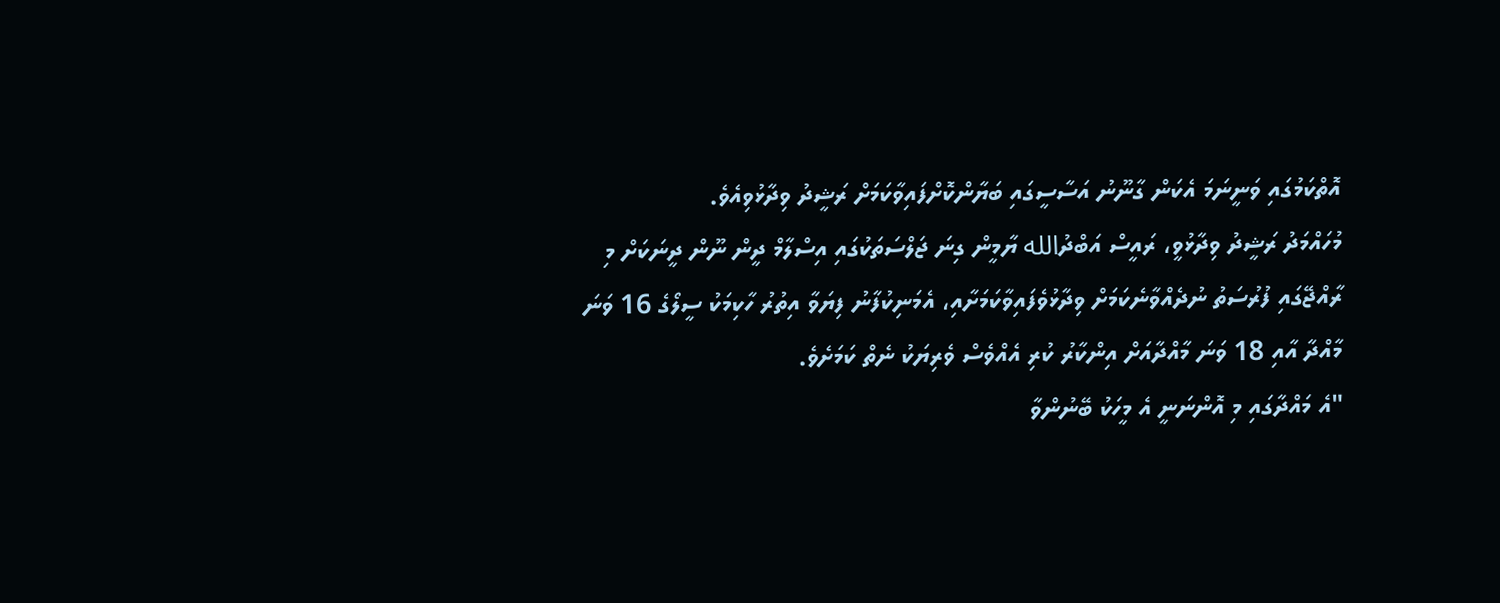އޮތްކަމުގައި ވަނީނަމަ އެކަން ގާނޫނު އަސާސީގައި ބަޔާންކޮށްފައިވާކަމަށް ރަޝީދު ވިދާޅުވިއެވެ.
މުހައްމަދު ރަޝީދު ވިދާޅުވީ، ރައީސް އަބްދުالله ޔާމީން ގިނަ ޖަލްސަތަކުގައި އިސްލާމް ދީން ނޫން ދީނަކަށް މި ރާއްޖޭގައި ފުރުސަތު ނުދެއްވާނެކަމަށް ވިދާޅުވެފައިވާކަމަށާއި، އެމަނިކުފާނު ފިޔަވާ އިތުރު ހާކިމަކު ސީލޯގެ 16 ވަނަ މާއްދާ އާއި 18 ވަނަ މާއްދާއަށް އިންކާރު ކުރި އެއްވެސް ވެރިޔަކު ނެތް ކަމަށެވެ.
"އެ މައްދާގައި މި އޮންނަނީ އެ މީހަކު ބޭނުންވާ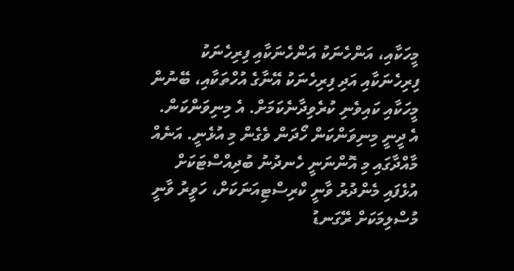މީހަކާއި، އަންހެނަކު އަންހެނަކާއި ފިރިހެނަކު ފިރިހެނަކާއި އަދި ފިރިހެނަކު އޭނާގެ އުހްތަކާއި، ބޭނުން މީހަކާއި ކައިވެނި ކުރެވިދާނެކަމަށް. އެ މިނިވަންކަން. އެ ދީނީ މިނިވަންކަން ހޯދަން ވެގެން މި އުޅެނީ. އަނެއް މާއްދާގައި މި އޮންނަނީ ހެނދުނު ބުދިއްސްޓަކަށް އުޅެފައި މެންދުރު ވާނީ ކްރިސްޓިއަނަކަށް، ހަވީރު ވާނީ މުސްލިމަކަށް ރޭގަނޑު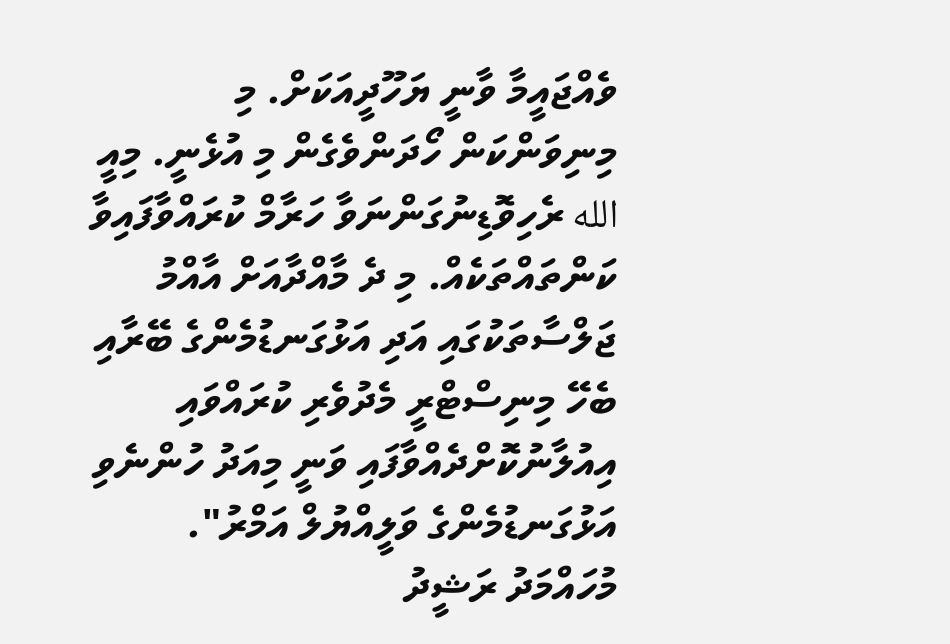ވެއްޖައީމާ ވާނީ ޔަހޫދީއަކަށް. މި މިނިވަންކަން ހޯދަންވެގެން މި އުޅެނީ. މިއީ الله ރެހިވޮޑިނުގަންނަވާ ހަރާމް ކުރައްވާފައިވާ ކަންތައްތަކެއް. މި ދެ މާއްދާއަށް އާއްމު ޖަލްސާތަކުގައި އަދި އަޅުގަނޑުމެންގެ ބޭރާއި ބެހޭ މިނިސްޓްރީ މެދުވެރި ކުރައްވައި އިއުލާނުކޮށްދެއްވާފައި ވަނީ މިއަދު ހުންނެވި އަޅުގަނޑުމެންގެ ވަލީއްޔުލް އަމްރު". މުހައްމަދު ރަޝީދު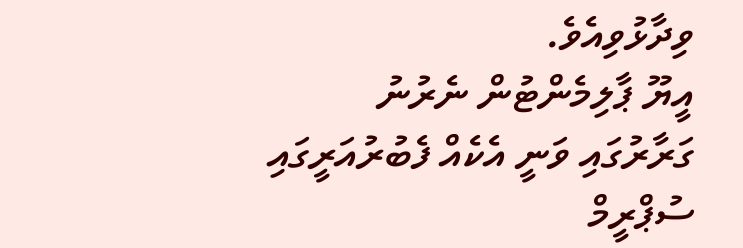ވިދާޅުވިއެވެ.
އީޔޫ ޕާލިމެންޓުން ނެރުނު ގަރާރުގައި ވަނީ އެކެއް ފެބުރުއަރީގައި ސުޕްރީމް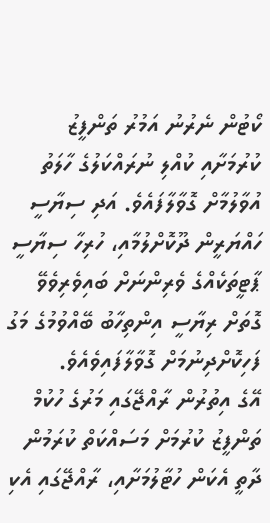ކޯޓުން ނެރުނު އަމުރު ތަންފީޒު ކުރުމަށާއި ކުއްލި ނުރައްކަލުގެ ހާލަތު އުވާލުމާށް ގޮވާލާފައެވެ. އަދި ސިޔާސީ ހައްޔަރީން ދޫކޮށްލުމާއި، ހުރިހާ ސިޔާސީ ޕާޓީތަކެއްގެ ވެރިންނަށް ބައިވެރިވެވޭ ގޮތަށް ރިޔާސީ އިންތިހާބު ބޭއްވުމުގެ މަގު ފަހިކޮށްދިނުމަށް ގޮވާލާފައިވެއެވެ.
އޭގެ އިތުރުން ރާއްޖޭގައި މަރުގެ ހުކުމް ތަންފީޒު ކުރުމަށް މަސައްކަތް ކުރަމުން ދާތީ އެކަން ހުޓާލުމަށާއި، ރާއްޖޭގައި އެކި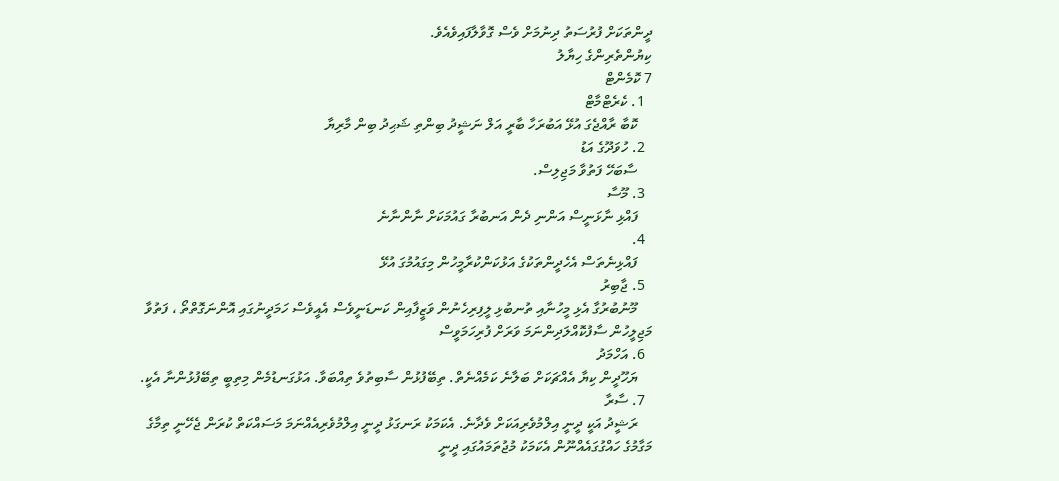ދީންތަކަށް ފުރުސަތު ދިނުމަށް ވެސް ގޮވާލާފައިވެއެވެ.
ކިޔުންތެރިންގެ ހިޔާލު
7 ކޮމެންޓް
  1. ކެރެޓްމާޓް
    ކޮބާ ރާއްޖެގަ އުޅޭ އަބުރަހާ ބާރީ އަލް ނަޝީދު ބިންތި ޝަޙިދު ބިން މާރިޔާ
  2. ހުވަދޫގެ އަޑު
    ސާބަހޭ ފަތުވާ މަޖިލިސް.
  3. މޫސާ
    ފައްޅި ނާޅަނީސް އަންނި ދެން އަނބުރާ ގައުމަކަށް ނާންނާނެ
  4.
    ފައްޅިނެތަސް އެހެދީންތަކުގެ އަޅުކަންކުރާމީހުން މިގައުމުގަ އުޅޭ
  5. ޖާބިރު
    މޫނުބުރުގާ އެޅި މީހުނާއި ތުނބުޅި ލީފިރިހެނުން ވަޒީފާއިން ކަނޑަނީވެސް އެއީވެސް ހަމަދީނުގައި އޮންނަގޮތްތޯ ، ފަތުވާ މަޖިލީހުން ސާފުކޮއްލަދިންނަމަ ވަރަށް ފުރިހަމަވީސް
  6. އަހްމަދު
    ޔަހޫދީން ކިޔާ އެއްޗަކަށް ބަލާނެ ކަމެއްނެތް. ތިބޭފުޅުން ސާބިތުވެ ތިއްބަވާ. އަޅުގަނޑުމެން މިތިބީ ތިބޭފުޅުންނާ އެކީ.
  7. ސާރާ
    ރަޝީދު އަކީ ދީނީ އިލްމުވެރިއަކަށް ވެދާނެ. އެކަމަކު ރަނގަޅު ދީނީ އިލްމުވެރިއެއްނަމަ މަސައްކަތް ކުރަން ޖެހޭނީ ތިމާގެ މަގާމުގެ ހައްގުގައެއްނޫން އެކަމަކު މުޖުތަމައުގައި ދީނީ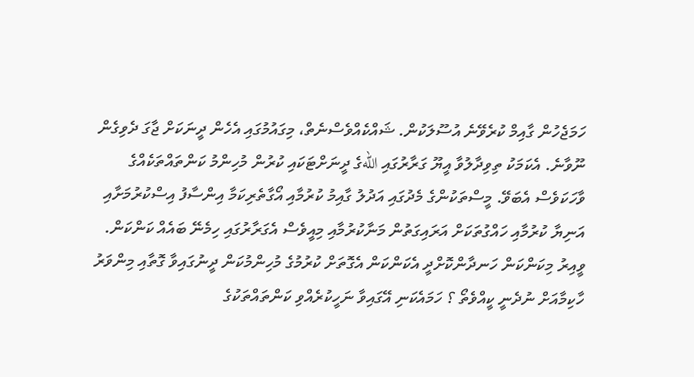ހަމަޖެހުން ގާއިމް ކުރެވޭނެ އުސޫލަކުން. ޝައްކެއްވެސްނެތް، މިގައުމުގައި އެހެން ދީނަކަށް ޖާގަ ދެވިގެން ނޫވާނެ. އެކަމަކު ތިވިދާލުވާ އީޔޫ ގަރާރުގައި اللهގެ ދީނަށްޓަކައި ކުރުން މުހިންމު ކަންތައްތަކެއްގެ ވާހަކަވެސް އެބަވޭ. މީސްތަކުންގެ މެދުގައި އަދުލު ގާއިމު ކުރުމާއި އޯގާތެރިކަމާ އިންސާފު އިސްކުރުމަށާއި އަނިޔާ ކުރުމާއި ހައްގުތަކަށް އަރައިގަތުން މަނާކުރުމާއި މިއީވެސް އެގަރާރުގައި ހިމެނޭ ބައެއް ކަންކަން. ވީއިރު މިކަންކަން ހަނދާންކޮށްދީ އެކަންކަން އެގޮތަށް ކުރުމުގެ މުހިންމުކަން ދީނުގައިވާ ގޮތާއި މިންވަރު ހާކިމާއަށް ނުދެނީ ކީއްވެތޯ ؟ ހަމައެކަނި އޭގައިވާ ނަހީކުރެއްވި ކަންތައްތަކުގެ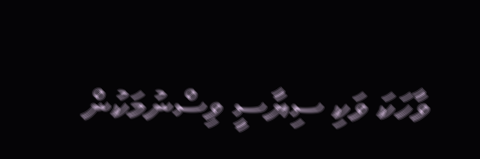ވާހަކަ ވަކި ސިޔާސީ ވިސްނުމަކުން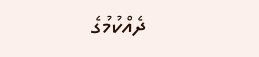ދެއްކުމުގެ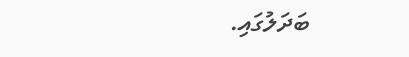ބަދަލުގައި.